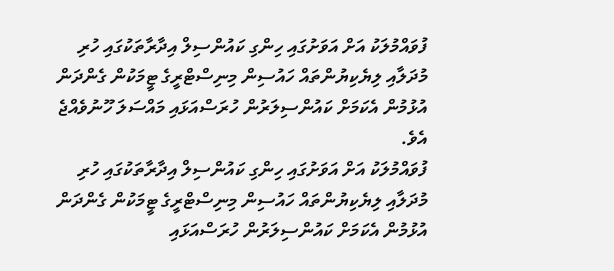ފުވައްމުލަކު އަށް އަވަށުގައި ހިންގި ކައުންސިލް އިދާރާތަކުގައި ހުރި މުދަލާއި ލިޔެކިޔުންތައް ހައުސިން މިނިސްޓްރީގެ ޓީމަކުން ގެންދަން އުޅުމުން އެކަމަށް ކައުންސިލަރުން ހުރަސްއަޅައި މައްސަލަ ހޫނުވެއްޖެ އެވެ.
ފުވައްމުލަކު އަށް އަވަށުގައި ހިންގި ކައުންސިލް އިދާރާތަކުގައި ހުރި މުދަލާއި ލިޔެކިޔުންތައް ހައުސިން މިނިސްޓްރީގެ ޓީމަކުން ގެންދަން އުޅުމުން އެކަމަށް ކައުންސިލަރުން ހުރަސްއަޅައި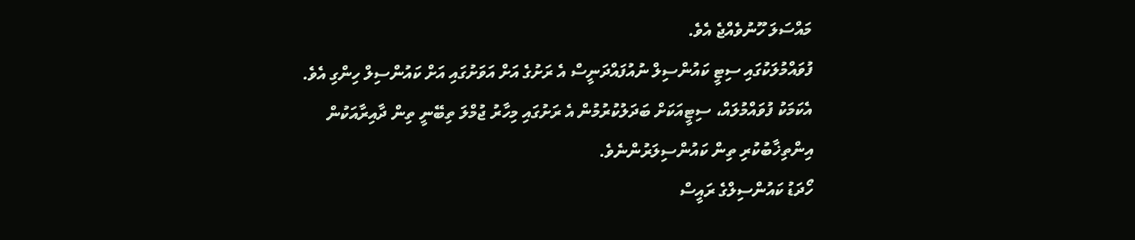މައްސަލަ ހޫނުވެއްޖެ އެވެ.
ފުވައްމުލަކުގައި ސިޓީ ކައުންސިލް ނުއުފައްދަނީސް އެ ރަށުގެ އަށް އަވަށުގައި އަށް ކައުންސިލް ހިންގި އެވެ. އެކަމަކު ފުވައްމުލައް، ސިޓީއަކަށް ބަދަލުކުރުމުން އެ ރަށުގައި މިހާރު ޖުމްލަ ތިބޭނީ ތިން ދާއިރާއަކުން އިންތިޚާބުކުރި ތިން ކައުންސިލަރުންނެވެ.
ހޯދަޑު ކައުންސިލްގެ ރައީސް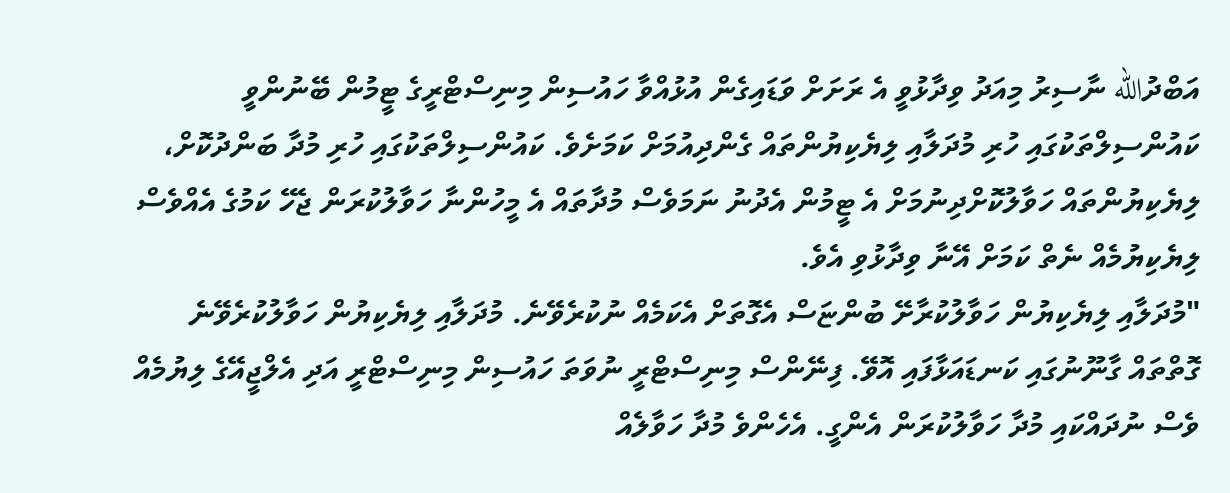އަބްދުالله ނާސިރު މިއަދު ވިދާޅުވީ އެ ރަށަށް ވަޑައިގެން އުޅުއްވާ ހައުސިން މިނިސްޓްރީގެ ޓީމުން ބޭނުންވީ ކައުންސިލްތަކުގައި ހުރި މުދަލާއި ލިޔެކިޔުންތައް ގެންދިއުމަށް ކަމަށެވެ. ކައުންސިލްތަކުގައި ހުރި މުދާ ބަންދުކޮށް، ލިޔެކިޔުންތައް ހަވާލުކޮށްދިނުމަށް އެ ޓީމުން އެދުނު ނަމަވެސް މުދާތައް އެ މީހުންނާ ހަވާލުކުރަން ޖެހޭ ކަމުގެ އެއްވެސް ލިޔެކިޔުމެއް ނެތް ކަމަށް އޭނާ ވިދާޅުވި އެވެ.
"މުދަލާއި ލިޔެކިޔުން ހަވާލުކުރާށޭ ބުންޏަސް އެގޮތަށް އެކަމެއް ނުކުރެވޭނެ. މުދަލާއި ލިޔެކިޔުން ހަވާލުކުރެވޭނެ ގޮތްތައް ގާނޫނުގައި ކަނޑައަޅާފައި އޮވޭ. ފިނޭންސް މިނިސްޓްރީ ނުވަތަ ހައުސިން މިނިސްޓްރީ އަދި އެލްޖީއޭގެ ލިޔުމެއް ވެސް ނުދައްކައި މުދާ ހަވާލުކުރަން އެންގީ. އެހެންވެ މުދާ ހަވާލެއް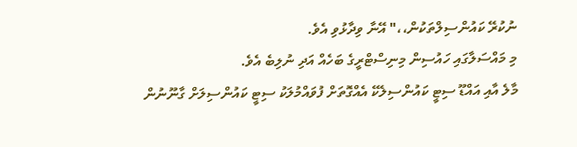ނުކުރޭ ކައުންސިލްތަކުން،،" އޭނާ ވިދާޅުވި އެވެ.
މި މައްސަލާގައި ހައުސިން މިނިސްޓްރީގެ ބަހެއް އަދި ނުލިބެ އެވެ.
މާލެ އާއި އައްޑޫ ސިޓީ ކައުންސިލެކޭ އެއްގޮތަށް ފުވައްމުލަކު ސިޓީ ކައުންސިލަށް ގާނޫނުން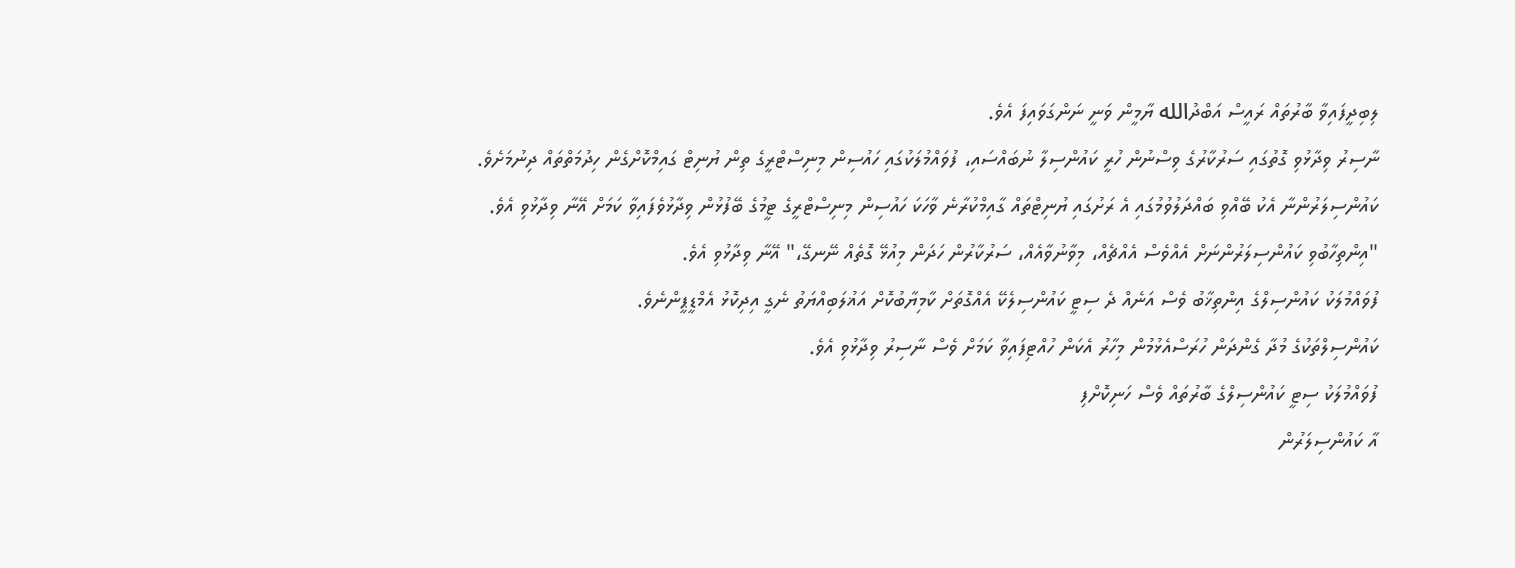ލިބިދީފައިވާ ބާރުތައް ރައީސް އަބްދުالله ޔާމީން ވަނީ ނަންގަވައިފަ އެވެ.
ނާސިރު ވިދާޅުވި ގޮތުގައި ސަރުކާރުގެ ވިސްނުން ހުރީ ކައުންސިލާ ނުބައްސައި، ފުވައްމުލަކުގައި ހައުސިން މިނިސްޓްރީގެ ތިން ޔުނިޓް ގައިމްކޮށްގެން ހިދުމަތްތައް ދިނުމަށެވެ. ކައުންސިލަރުންނާ އެކު ބޭއްވި ބައްދަލުވުމުގައި އެ ރަށުގައި ޔުނިޓްތައް ގާއިމްކުރާނެ ވާހަކަ ހައުސިން މިނިސްޓްރީގެ ޓީމުގެ ބޭފުޅުން ވިދާޅުވެފައިވާ ކަމަށް އޭނާ ވިދާޅުވި އެވެ.
"އިންތިހާބުވި ކައުންސިލަރުންނަށް އެއްވެސް އެއްޗެއް، މިވާނުވާއެއް، ސަރުކާރުން ހަދަން މިއުޅޭ ގޮތެއް ނޭނގޭ،" އޭނާ ވިދާޅުވި އެވެ.
ފުވައްމުލަކު ކައުންސިލްގެ އިންތިޚާބު ވެސް އަނެއް ދެ ސިޓީ ކައުންސިލެކޭ އެއްގޮތަށް ކާމިޔާބުކޮށް އަޣުލަބިއްޔަތު ނެގީ އިދިކޮޅު އެމްޑީޕީންނެވެ.
ކައުންސިލްތަކުގެ މުދާ ގެންދަން ހުރަސްއެޅުމުން މިހާރު އެކަން ހުއްޓިފައިވާ ކަމަށް ވެސް ނާސިރު ވިދާޅުވި އެވެ.
ފުވައްމުލަކު ސިޓީ ކައުންސިލްގެ ބާރުތައް ވެސް ހަނިކޮށްފި
އާ ކައުންސިލަރުން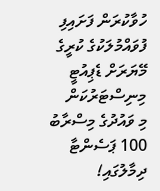ހުވާކުރަން ފަށައިފި
ފުވައްމުލަކުގެ ކުރީގެ މޭޔަރަށް ޑެޕިއުޓީ މިނިސްޓަރުކަން
މި ވައުދުގެ މިސްރާބު 100 ޕަސެންޓާ ދިމާލުގައި!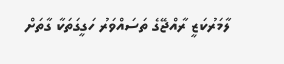ލާމަރުކަޒީ ރާއްޖޭގެ ތަސައްވަރު ހަގީގަތަކާ ގާތަށް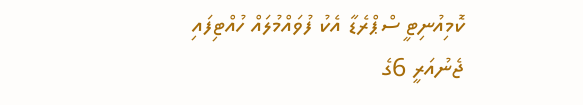ކޮމިއުނިޓީ ސްޕްރެޑާ އެކު ފުވައްމުލައް ހުއްޓިފައި
ޖެނުއަރީ 6ގެ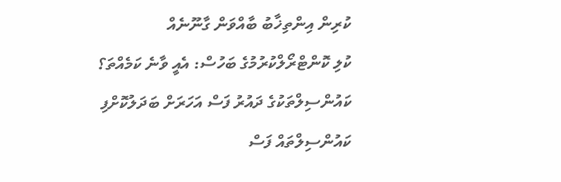ކުރިން އިންތިޚާބު ބާއްވަން ގާނޫނެއް
ކުލި ކޮންޓްރޯލްކުރުމުގެ ބަހުސް: އެއީ ވާނެ ކަމެއްތަ؟
ކައުންސިލްތަކުގެ ދައުރު ފަސް އަހަރަށް ބަދަލުކޮށްފި
ކައުންސިލްތައް ފަސް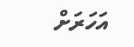އަހަރަށް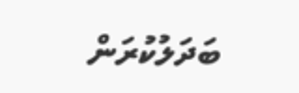ބަދަލުކުރަން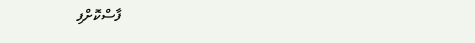ފާސްކޮށްފި